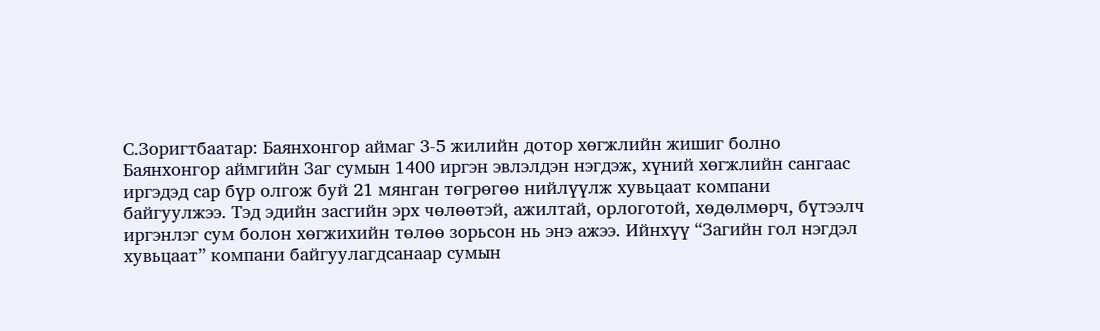С.Зоригтбаатар: Баянхонгор аймаг 3-5 жилийн дотор хөгжлийн жишиг болно
Баянхонгор аймгийн Заг сумын 1400 иргэн эвлэлдэн нэгдэж, хүний хөгжлийн сангаас иргэдэд сар бүр олгож буй 21 мянган төгрөгөө нийлүүлж хувьцаат компани байгуулжээ. Тэд эдийн засгийн эрх чөлөөтэй, ажилтай, орлоготой, хөдөлмөрч, бүтээлч иргэнлэг сум болон хөгжихийн төлөө зорьсон нь энэ ажээ. Ийнхүү “Загийн гол нэгдэл хувьцаат” компани байгуулагдсанаар сумын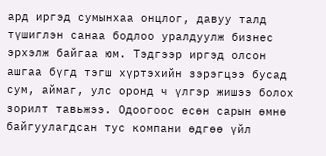ард иргэд сумынхаа онцлог, давуу талд түшиглэн санаа бодлоо уралдуулж бизнес эрхэлж байгаа юм. Тэдгээр иргэд олсон ашгаа бүгд тэгш хүртэхийн зэрэгцээ бусад сум, аймаг, улс оронд ч үлгэр жишээ болох зорилт тавьжээ. Одоогоос есөн сарын өмнө байгуулагдсан тус компани өдгөө үйл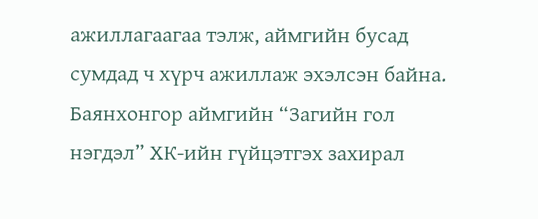ажиллагаагаа тэлж, аймгийн бусад сумдад ч хүрч ажиллаж эхэлсэн байна. Баянхонгор аймгийн “Загийн гол нэгдэл” ХК-ийн гүйцэтгэх захирал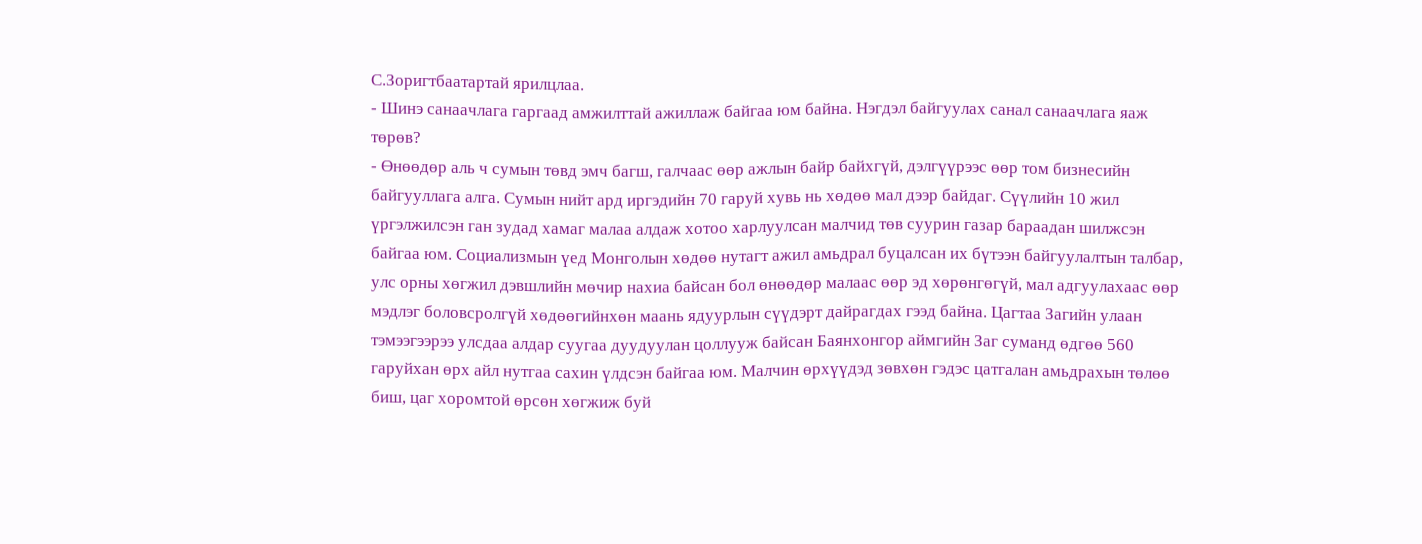С.Зоригтбаатартай ярилцлаа.
- Шинэ санаачлага гаргаад амжилттай ажиллаж байгаа юм байна. Нэгдэл байгуулах санал санаачлага яаж төрөв?
- Өнөөдөр аль ч сумын төвд эмч багш, галчаас өөр ажлын байр байхгүй, дэлгүүрээс өөр том бизнесийн байгууллага алга. Сумын нийт ард иргэдийн 70 гаруй хувь нь хөдөө мал дээр байдаг. Сүүлийн 10 жил үргэлжилсэн ган зудад хамаг малаа алдаж хотоо харлуулсан малчид төв суурин газар бараадан шилжсэн байгаа юм. Социализмын үед Монголын хөдөө нутагт ажил амьдрал буцалсан их бүтээн байгуулалтын талбар, улс орны хөгжил дэвшлийн мөчир нахиа байсан бол өнөөдөр малаас өөр эд хөрөнгөгүй, мал адгуулахаас өөр мэдлэг боловсролгүй хөдөөгийнхөн маань ядуурлын сүүдэрт дайрагдах гээд байна. Цагтаа Загийн улаан тэмээгээрээ улсдаа алдар суугаа дуудуулан цоллууж байсан Баянхонгор аймгийн Заг суманд өдгөө 560 гаруйхан өрх айл нутгаа сахин үлдсэн байгаа юм. Малчин өрхүүдэд зөвхөн гэдэс цатгалан амьдрахын төлөө биш, цаг хоромтой өрсөн хөгжиж буй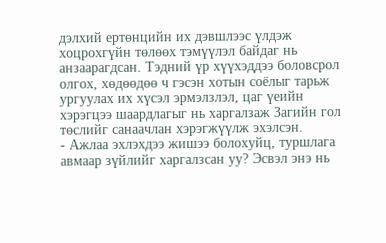дэлхий ертөнцийн их дэвшлээс үлдэж хоцрохгүйн төлөөх тэмүүлэл байдаг нь анзаарагдсан. Тэдний үр хүүхэддээ боловсрол олгох, хөдөөдөө ч гэсэн хотын соёлыг тарьж ургуулах их хүсэл эрмэлзлэл, цаг үеийн хэрэгцээ шаардлагыг нь харгалзаж Загийн гол төслийг санаачлан хэрэгжүүлж эхэлсэн.
- Ажлаа эхлэхдээ жишээ болохуйц, туршлага авмаар зүйлийг харгалзсан уу? Эсвэл энэ нь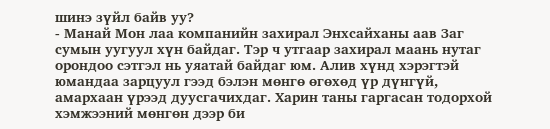шинэ зүйл байв уу?
- Манай Мон лаа компанийн захирал Энхсайханы аав Заг сумын уугуул хүн байдаг. Тэр ч утгаар захирал маань нутаг орондоо сэтгэл нь уяатай байдаг юм. Алив хүнд хэрэгтэй юмандаа зарцуул гээд бэлэн мөнгө өгөхөд үр дүнгүй, амархаан үрээд дуусгачихдаг. Харин таны гаргасан тодорхой хэмжээний мөнгөн дээр би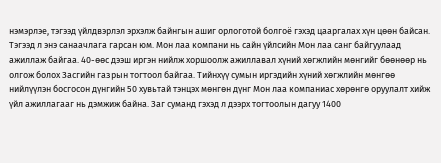нэмэрлэе, тэгээд үйлдвэрлэл эрхэлж байнгын ашиг орлоготой болгоё гэхэд цааргалах хүн цөөн байсан. Тэгээд л энэ санаачлага гарсан юм. Мон лаа компани нь сайн үйлсийн Мон лаа санг байгуулаад ажиллаж байгаа. 40-өөс дээш иргэн нийлж хоршоолж ажиллавал хүний хөгжлийн мөнгийг бөөнөөр нь олгож болох Засгийн газрын тогтоол байгаа. Тийнхүү сумын иргэдийн хүний хөгжлийн мөнгөө нийлүүлэн босгосон дүнгийн 50 хувьтай тэнцэх мөнгөн дүнг Мон лаа компаниас хөрөнгө оруулалт хийж үйл ажиллагааг нь дэмжиж байна. Заг суманд гэхэд л дээрх тогтоолын дагуу 1400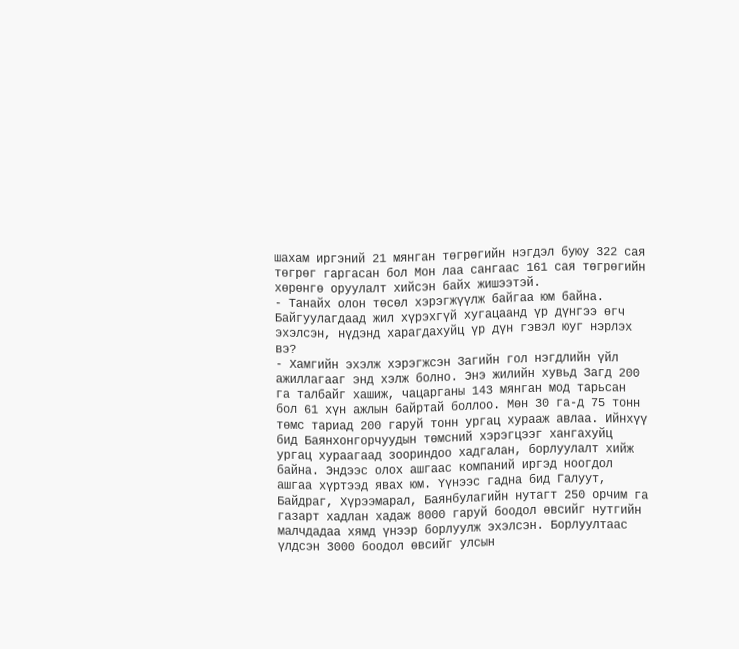шахам иргэний 21 мянган төгрөгийн нэгдэл буюу 322 сая төгрөг гаргасан бол Мон лаа сангаас 161 сая төгрөгийн хөрөнгө оруулалт хийсэн байх жишээтэй.
- Танайх олон төсөл хэрэгжүүлж байгаа юм байна. Байгуулагдаад жил хүрэхгүй хугацаанд үр дүнгээ өгч эхэлсэн, нүдэнд харагдахуйц үр дүн гэвэл юуг нэрлэх вэ?
- Хамгийн эхэлж хэрэгжсэн Загийн гол нэгдлийн үйл ажиллагааг энд хэлж болно. Энэ жилийн хувьд Загд 200 га талбайг хашиж, чацарганы 143 мянган мод тарьсан бол 61 хүн ажлын байртай боллоо. Мөн 30 га-д 75 тонн төмс тариад 200 гаруй тонн ургац хурааж авлаа. Ийнхүү бид Баянхонгорчуудын төмсний хэрэгцээг хангахуйц ургац хураагаад зоориндоо хадгалан, борлуулалт хийж байна. Эндээс олох ашгаас компаний иргэд ноогдол ашгаа хүртээд явах юм. Үүнээс гадна бид Галуут, Байдраг, Хүрээмарал, Баянбулагийн нутагт 250 орчим га газарт хадлан хадаж 8000 гаруй боодол өвсийг нутгийн малчдадаа хямд үнээр борлуулж эхэлсэн. Борлуултаас үлдсэн 3000 боодол өвсийг улсын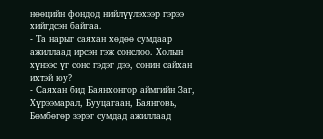нөөцийн фондод нийлүүлэхээр гэрээ хийгдсэн байгаа.
- Та нарыг саяхан хөдөө сумдаар ажиллаад ирсэн гэж сонслоо. Холын хүнээс үг сонс гэдэг дээ, сонин сайхан ихтэй юу?
- Саяхан бид Баянхонгор аймгийн Заг, Хүрээмарал, Бууцагаан, Баянговь, Бөмбөгөр зэрэг сумдад ажиллаад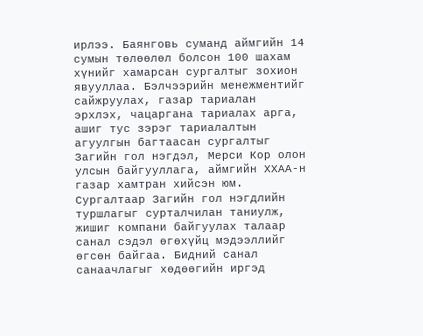ирлээ. Баянговь суманд аймгийн 14 сумын төлөөлөл болсон 100 шахам хүнийг хамарсан сургалтыг зохион явууллаа. Бэлчээрийн менежментийг сайжруулах, газар тариалан эрхлэх, чацаргана тариалах арга, ашиг тус зэрэг тариалалтын агуулгын багтаасан сургалтыг Загийн гол нэгдэл, Мерси Кор олон улсын байгууллага, аймгийн ХХАА-н газар хамтран хийсэн юм. Сургалтаар Загийн гол нэгдлийн туршлагыг сурталчилан таниулж, жишиг компани байгуулах талаар санал сэдэл өгөхүйц мэдээллийг өгсөн байгаа. Бидний санал санаачлагыг хөдөөгийн иргэд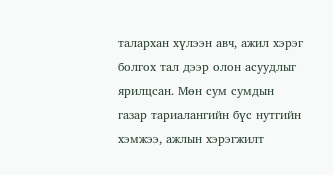талархан хүлээн авч, ажил хэрэг болгох тал дээр олон асуудлыг ярилцсан. Мөн сум сумдын газар тариалангийн бүс нутгийн хэмжээ, ажлын хэрэгжилт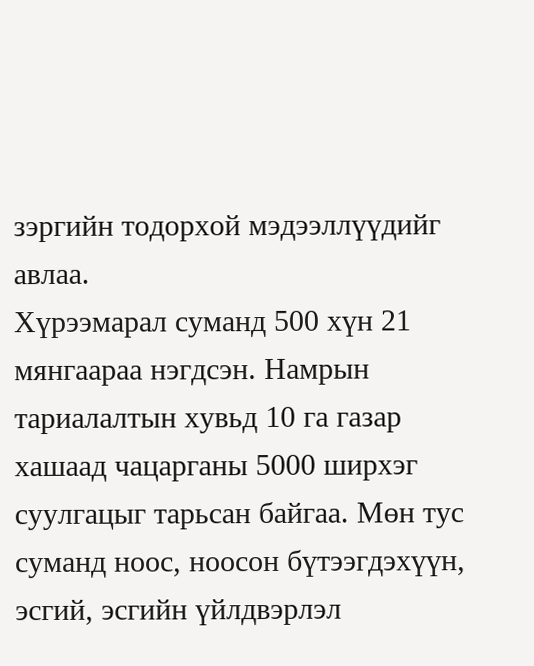зэргийн тодорхой мэдээллүүдийг авлаа.
Хүрээмарал суманд 500 хүн 21 мянгаараа нэгдсэн. Намрын тариалалтын хувьд 10 га газар хашаад чацарганы 5000 ширхэг суулгацыг тарьсан байгаа. Мөн тус суманд ноос, ноосон бүтээгдэхүүн, эсгий, эсгийн үйлдвэрлэл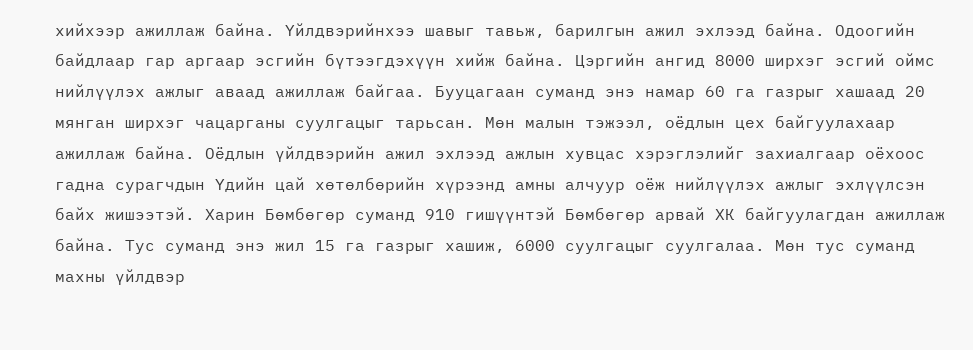хийхээр ажиллаж байна. Үйлдвэрийнхээ шавыг тавьж, барилгын ажил эхлээд байна. Одоогийн байдлаар гар аргаар эсгийн бүтээгдэхүүн хийж байна. Цэргийн ангид 8000 ширхэг эсгий оймс нийлүүлэх ажлыг аваад ажиллаж байгаа. Бууцагаан суманд энэ намар 60 га газрыг хашаад 20 мянган ширхэг чацарганы суулгацыг тарьсан. Мөн малын тэжээл, оёдлын цех байгуулахаар ажиллаж байна. Оёдлын үйлдвэрийн ажил эхлээд ажлын хувцас хэрэглэлийг захиалгаар оёхоос гадна сурагчдын Үдийн цай хөтөлбөрийн хүрээнд амны алчуур оёж нийлүүлэх ажлыг эхлүүлсэн байх жишээтэй. Харин Бөмбөгөр суманд 910 гишүүнтэй Бөмбөгөр арвай ХК байгуулагдан ажиллаж байна. Тус суманд энэ жил 15 га газрыг хашиж, 6000 суулгацыг суулгалаа. Мөн тус суманд махны үйлдвэр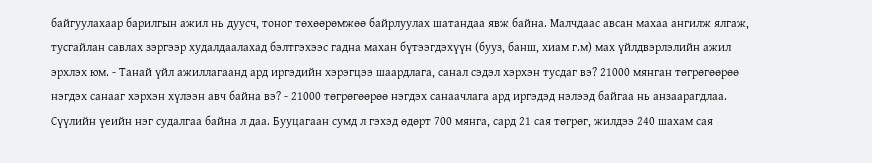байгуулахаар барилгын ажил нь дуусч, тоног төхөөрөмжөө байрлуулах шатандаа явж байна. Малчдаас авсан махаа ангилж ялгаж, тусгайлан савлах зэргээр худалдаалахад бэлтгэхээс гадна махан бүтээгдэхүүн (бууз, банш, хиам г.м) мах үйлдвэрлэлийн ажил эрхлэх юм. - Танай үйл ажиллагаанд ард иргэдийн хэрэгцээ шаардлага, санал сэдэл хэрхэн тусдаг вэ? 21000 мянган төгрөгөөрөө нэгдэх санааг хэрхэн хүлээн авч байна вэ? - 21000 төгрөгөөрөө нэгдэх санаачлага ард иргэдэд нэлээд байгаа нь анзаарагдлаа. Сүүлийн үеийн нэг судалгаа байна л даа. Бууцагаан сумд л гэхэд өдөрт 700 мянга, сард 21 сая төгрөг, жилдээ 240 шахам сая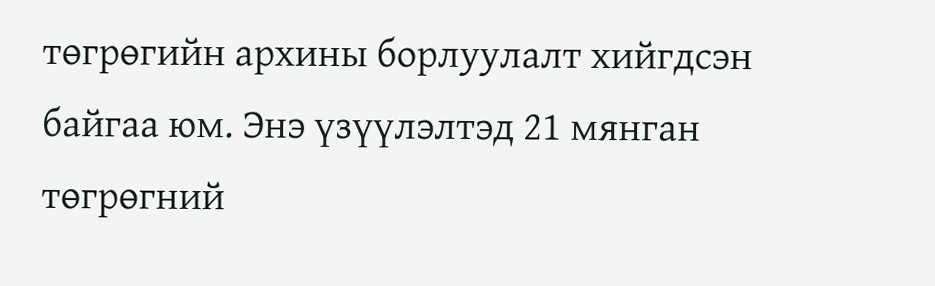төгрөгийн архины борлуулалт хийгдсэн байгаа юм. Энэ үзүүлэлтэд 21 мянган төгрөгний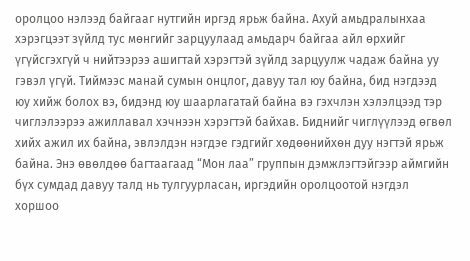оролцоо нэлээд байгааг нутгийн иргэд ярьж байна. Ахуй амьдралынхаа хэрэгцээт зүйлд тус мөнгийг зарцуулаад амьдарч байгаа айл өрхийг үгүйсгэхгүй ч нийтээрээ ашигтай хэрэгтэй зүйлд зарцуулж чадаж байна уу гэвэл үгүй. Тиймээс манай сумын онцлог, давуу тал юу байна, бид нэгдээд юу хийж болох вэ, бидэнд юу шаарлагатай байна вэ гэхчлэн хэлэлцээд тэр чиглэлээрээ ажиллавал хэчнээн хэрэгтэй байхав. Биднийг чиглүүлээд өгвөл хийх ажил их байна, эвлэлдэн нэгдэе гэдгийг хөдөөнийхөн дуу нэгтэй ярьж байна. Энэ өвөлдөө багтаагаад “Мон лаа” группын дэмжлэгтэйгээр аймгийн бүх сумдад давуу талд нь тулгуурласан, иргэдийн оролцоотой нэгдэл хоршоо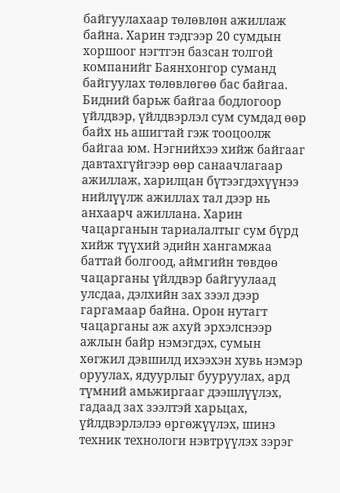байгуулахаар төлөвлөн ажиллаж байна. Харин тэдгээр 20 сумдын хоршоог нэгтгэн базсан толгой компанийг Баянхонгор суманд байгуулах төлөвлөгөө бас байгаа. Бидний барьж байгаа бодлогоор үйлдвэр, үйлдвэрлэл сум сумдад өөр байх нь ашигтай гэж тооцоолж байгаа юм. Нэгнийхээ хийж байгааг давтахгүйгээр өөр санаачлагаар ажиллаж, харилцан бүтээгдэхүүнээ нийлүүлж ажиллах тал дээр нь анхаарч ажиллана. Харин чацарганын тариалалтыг сум бүрд хийж түүхий эдийн хангамжаа баттай болгоод, аймгийн төвдөө чацарганы үйлдвэр байгуулаад улсдаа, дэлхийн зах зээл дээр гаргамаар байна. Орон нутагт чацарганы аж ахуй эрхэлснээр ажлын байр нэмэгдэх, сумын хөгжил дэвшилд ихээхэн хувь нэмэр оруулах, ядуурлыг бууруулах, ард түмний амьжиргааг дээшлүүлэх, гадаад зах зээлтэй харьцах, үйлдвэрлэлээ өргөжүүлэх, шинэ техник технологи нэвтрүүлэх зэрэг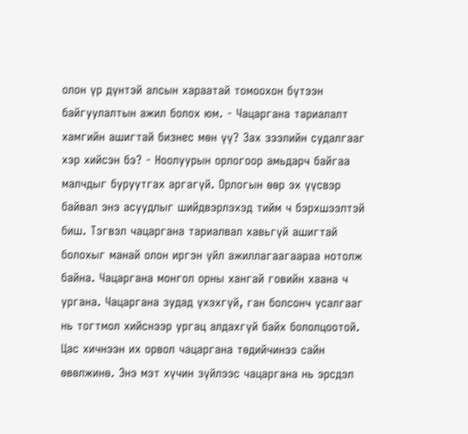олон үр дүнтэй алсын хараатай томоохон бүтээн байгуулалтын ажил болох юм. - Чацаргана тариалалт хамгийн ашигтай бизнес мөн үү? Зах зээлийн судалгааг хэр хийсэн бэ? - Ноолуурын орлогоор амьдарч байгаа малчдыг буруутгах аргагүй. Орлогын өөр эх үүсвэр байвал энэ асуудлыг шийдвэрлэхэд тийм ч бэрхшээлтэй биш. Тэгвэл чацаргана тариалвал хавьгүй ашигтай болохыг манай олон иргэн үйл ажиллагаагаараа нотолж байна. Чацаргана монгол орны хангай говийн хаана ч ургана. Чацаргана зудад үхэхгүй, ган болсонч усалгааг нь тогтмол хийснээр ургац алдахгүй байх бололцоотой. Цас хичнээн их орвол чацаргана төдийчинээ сайн өвөлжинө. Энэ мэт хүчин зүйлээс чацаргана нь эрсдэл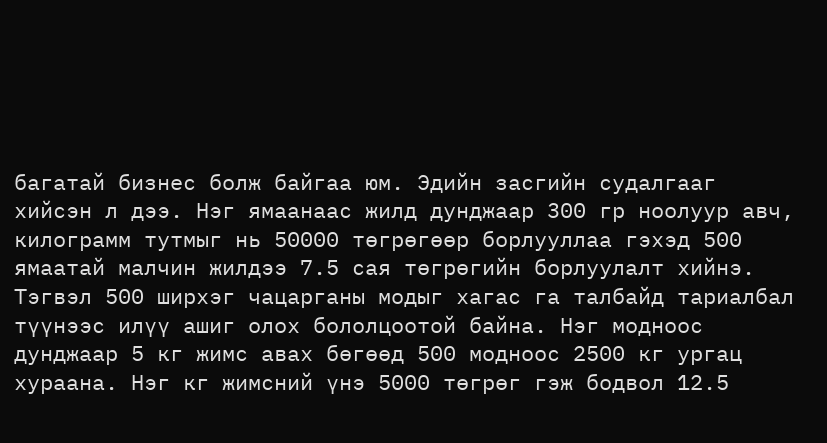багатай бизнес болж байгаа юм. Эдийн засгийн судалгааг хийсэн л дээ. Нэг ямаанаас жилд дунджаар 300 гр ноолуур авч, килограмм тутмыг нь 50000 төгрөгөөр борлууллаа гэхэд 500 ямаатай малчин жилдээ 7.5 сая төгрөгийн борлуулалт хийнэ. Тэгвэл 500 ширхэг чацарганы модыг хагас га талбайд тариалбал түүнээс илүү ашиг олох бололцоотой байна. Нэг модноос дунджаар 5 кг жимс авах бөгөөд 500 модноос 2500 кг ургац хураана. Нэг кг жимсний үнэ 5000 төгрөг гэж бодвол 12.5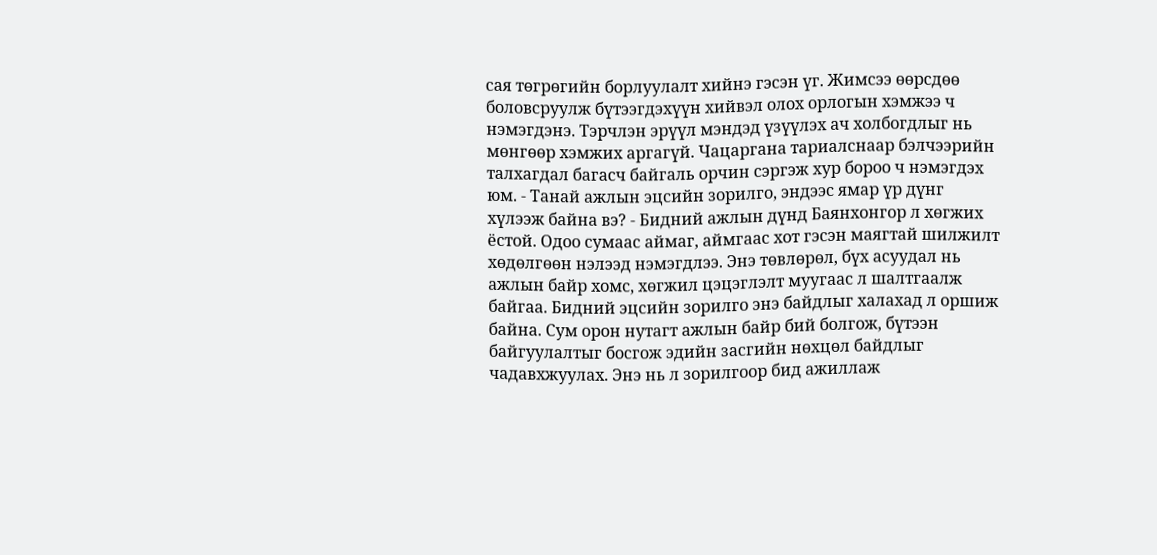сая төгрөгийн борлуулалт хийнэ гэсэн үг. Жимсээ өөрсдөө боловсруулж бүтээгдэхүүн хийвэл олох орлогын хэмжээ ч нэмэгдэнэ. Тэрчлэн эрүүл мэндэд үзүүлэх ач холбогдлыг нь мөнгөөр хэмжих аргагүй. Чацаргана тариалснаар бэлчээрийн талхагдал багасч байгаль орчин сэргэж хур бороо ч нэмэгдэх юм. - Танай ажлын эцсийн зорилго, эндээс ямар үр дүнг хүлээж байна вэ? - Бидний ажлын дүнд Баянхонгор л хөгжих ёстой. Одоо сумаас аймаг, аймгаас хот гэсэн маягтай шилжилт хөдөлгөөн нэлээд нэмэгдлээ. Энэ төвлөрөл, бүх асуудал нь ажлын байр хомс, хөгжил цэцэглэлт муугаас л шалтгаалж байгаа. Бидний эцсийн зорилго энэ байдлыг халахад л оршиж байна. Сум орон нутагт ажлын байр бий болгож, бүтээн байгуулалтыг босгож эдийн засгийн нөхцөл байдлыг чадавхжуулах. Энэ нь л зорилгоор бид ажиллаж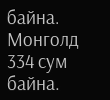байна. Монголд 334 сум байна.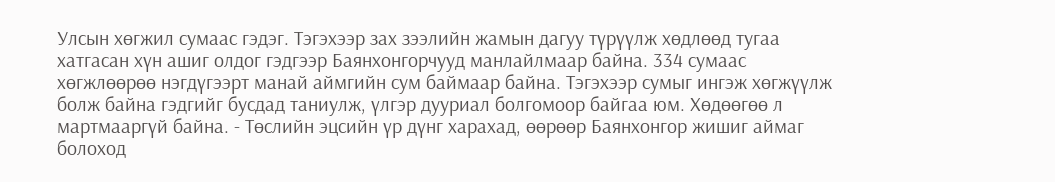Улсын хөгжил сумаас гэдэг. Тэгэхээр зах зээлийн жамын дагуу түрүүлж хөдлөөд тугаа хатгасан хүн ашиг олдог гэдгээр Баянхонгорчууд манлайлмаар байна. 334 сумаас хөгжлөөрөө нэгдүгээрт манай аймгийн сум баймаар байна. Тэгэхээр сумыг ингэж хөгжүүлж болж байна гэдгийг бусдад таниулж, үлгэр дууриал болгомоор байгаа юм. Хөдөөгөө л мартмааргүй байна. - Төслийн эцсийн үр дүнг харахад, өөрөөр Баянхонгор жишиг аймаг болоход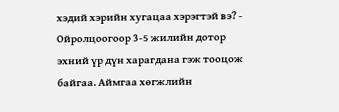хэдий хэрийн хугацаа хэрэгтэй вэ? - Ойролцоогоор 3-5 жилийн дотор эхний үр дүн харагдана гэж тооцож байгаа. Аймгаа хөгжлийн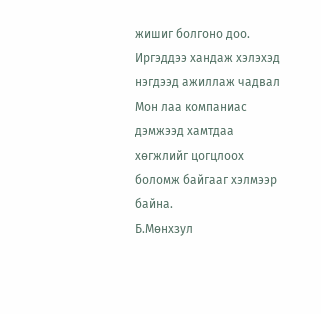жишиг болгоно доо. Иргэддээ хандаж хэлэхэд нэгдээд ажиллаж чадвал Мон лаа компаниас дэмжээд хамтдаа хөгжлийг цогцлоох боломж байгааг хэлмээр байна.
Б.Мөнхзул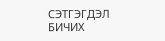СЭТГЭГДЭЛ БИЧИХ